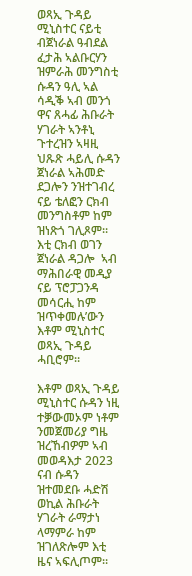ወጻኢ ጉዳይ ሚኒስተር ናይቲ ብጀነራል ዓብደል ፈታሕ ኣልቡርሃን ዝምራሕ መንግስቲ ሱዳን ዓሊ ኣል ሳዲቕ ኣብ መንጎ ዋና ጸሓፊ ሕቡራት ሃገራት ኣንቶኒ ጉተረዝን ኣዛዚ ህጹጽ ሓይሊ ሱዳን ጀነራል ኣሕመድ ደጋሎን ንዝተገብረ ናይ ቴለፎን ርክብ መንግስቶም ከም ዝነጽጎ ገሊጾም። እቲ ርክብ ወገን ጀነራል ዳጋሎ  ኣብ ማሕበራዊ መዲያ ናይ ፕሮፓጋንዳ መሳርሒ ከም ዝጥቀመሉ’ውን እቶም ሚኒስተር ወጻኢ ጉዳይ ሓቢሮም።

እቶም ወጻኢ ጉዳይ ሚኒስተር ሱዳን ነዚ ተቓውመኦም ነቶም ንመጀመሪያ ግዜ ዝረኸብዎም ኣብ መወዳእታ 2023 ናብ ሱዳን ዝተመደቡ ሓድሽ ወኪል ሕቡራት ሃገራት ራማታነ ላማምራ ከም ዝገለጽሎም እቲ ዜና ኣፍሊጦም።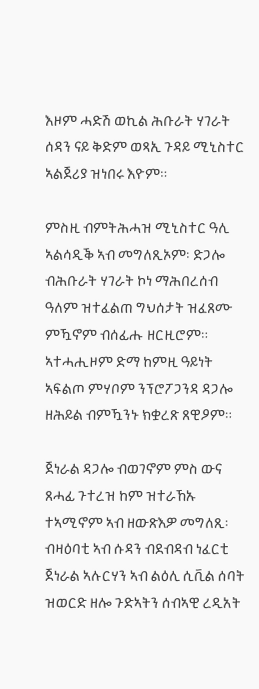እዞም ሓድሽ ወኪል ሕቡራት ሃገራት ሰዳን ናይ ቅድም ወጻኢ ጉዳይ ሚኒስተር ኣልጀሪያ ዝነበሩ እዮም።

ምስዚ ብምትሕሓዝ ሚኒስተር ዓሊ ኣልሳዲቕ ኣብ መግለጺኦም፡ ድጋሎ ብሕቡራት ሃገራት ኮነ ማሕበረሰብ ዓለም ዝተፈልጠ ግህሰታት ዝፈጸሙ ምዃኖም ብሰፊሑ ዘርዚሮም። ኣተሓሒዞም ድማ ከምዚ ዓይነት ኣፍልጦ ምሃቦም ንፕሮፖጋንዳ ዳጋሎ ዘሕይል ብምዃንኑ ክቋረጽ ጸዊዖም።

ጀነራል ዳጋሎ ብወገኖም ምስ ውና ጸሓፊ ጉተረዝ ከም ዝተራኸኡ ተኣሚኖም ኣብ ዘውጽእዎ መግለጺ፡ ብዛዕባቲ ኣብ ሱዳን ብደብዳብ ነፈርቲ ጀነራል ኣሉርሃን ኣብ ልዕሊ ሲቪል ሰባት ዝወርድ ዘሎ ጉድኣትን ሰብኣዊ ረዲአት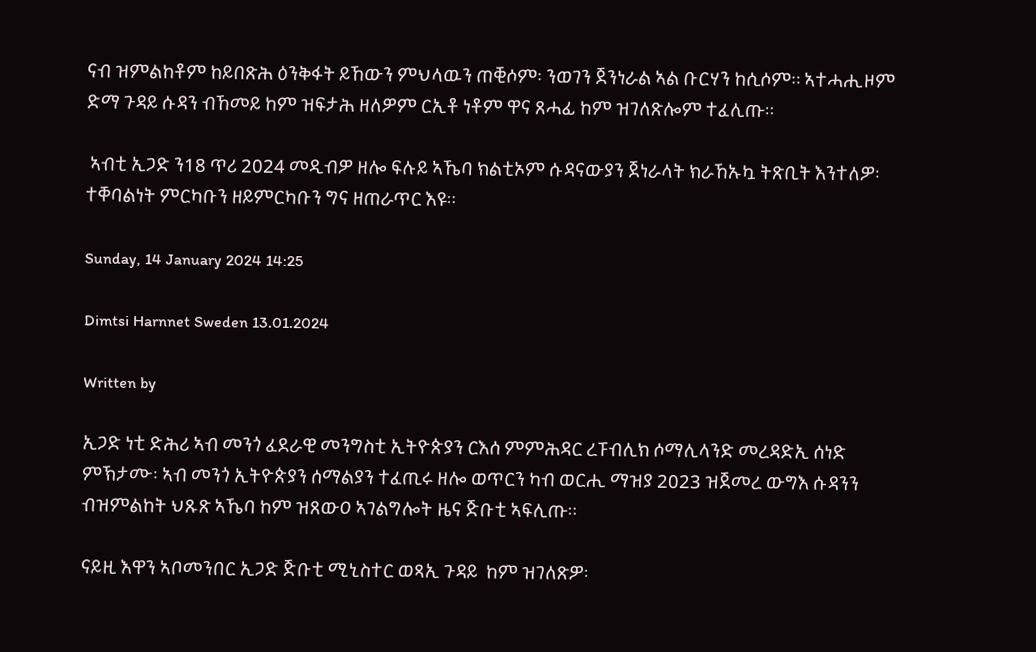ናብ ዝምልከቶም ከይበጽሕ ዕንቅፋት ይኸውን ምህላዉን ጠቒሶም፡ ንወገን ጀንነራል ኣል ቡርሃን ከሲሶም። ኣተሓሒዞም ድማ ጉዳይ ሱዳን ብኸመይ ከም ዝፍታሕ ዘለዎም ርኢቶ ነቶም ዋና ጸሓፊ ከም ዝገለጽሎም ተፈሊጡ።

 ኣብቲ ኢጋድ ን18 ጥሪ 2024 መዲብዎ ዘሎ ፍሉይ ኣኼባ ክልቲኦም ሱዳናውያን ጀነራላት ክራኸኡኳ ትጽቢት እንተለዎ፡ ተቐባልነት ምርካቡን ዘይምርካቡን ግና ዘጠራጥር እዩ።

Sunday, 14 January 2024 14:25

Dimtsi Harnnet Sweden 13.01.2024

Written by

ኢጋድ ነቲ ድሕሪ ኣብ መንጎ ፈደራዊ መንግስቲ ኢትዮጵያን ርእሰ ምምሕዳር ረፑብሊክ ሶማሊላንድ መረዳድኢ ሰነድ ምኽታሙ፡ ኣብ መንጎ ኢትዮጵያን ሰማልያን ተፈጢሩ ዘሎ ወጥርን ካብ ወርሒ ማዝያ 2023 ዝጀመረ ውግእ ሱዳንን ብዝምልከት ህጹጽ ኣኼባ ከም ዝጸውዐ ኣገልግሎት ዜና ጅቡቲ ኣፍሊጡ።

ናይዚ እዋን ኣቦመንበር ኢጋድ ጅቡቲ ሚኒስተር ወጻኢ ጉዳይ  ከም ዝገለጽዎ፡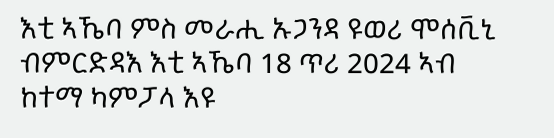እቲ ኣኼባ ምስ መራሒ ኡጋንዳ ዩወሪ ሞሰቪኒ ብምርድዳእ እቲ ኣኼባ 18 ጥሪ 2024 ኣብ ከተማ ካምፓላ እዩ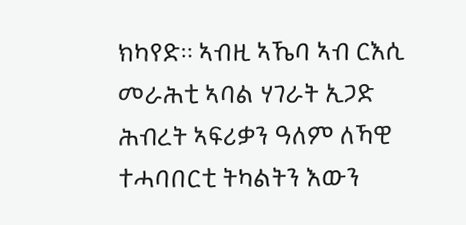ክካየድ። ኣብዚ ኣኼባ ኣብ ርእሲ መራሕቲ ኣባል ሃገራት ኢጋድ  ሕብረት ኣፍሪቃን ዓለም ለኻዊ ተሓባበርቲ ትካልትን እውን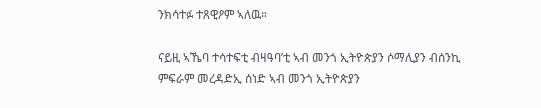ንክሳተፉ ተጸዊዖም ኣለዉ።

ናይዚ ኣኼባ ተሳተፍቲ ብዛዓባ’ቲ ኣብ መንጎ ኢትዮጵያን ሶማሊያን ብሰንኪ ምፍራም መረዳድኢ ሰነድ ኣብ መንጎ ኢትዮጵያን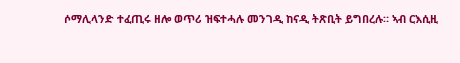ሶማሊላንድ ተፈጢሩ ዘሎ ወጥሪ ዝፍተሓሉ መንገዲ ከናዲ ትጽቢት ይግበረሉ። ኣብ ርእሲዚ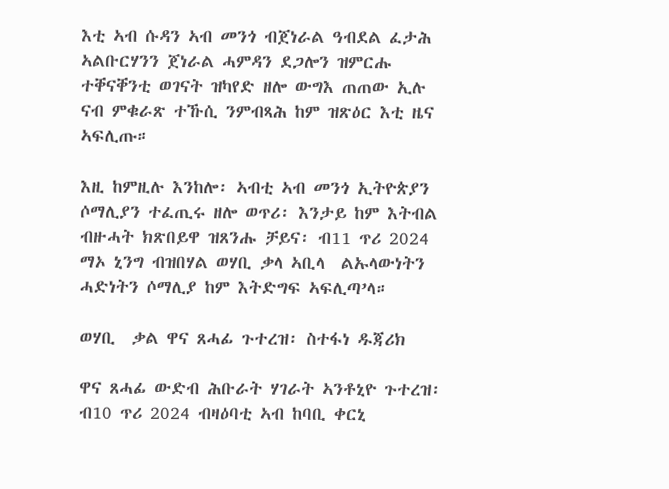እቲ ኣብ ሱዳን ኣብ መንጎ ብጀነራል ዓብደል ፈታሕ ኣልቡርሃንን ጀነራል ሓምዳን ደጋሎን ዝምርሑ ተቐናቐንቲ ወገናት ዝካየድ ዘሎ ውግእ ጠጠው ኢሉ ናብ ምቁራጽ ተኹሲ ንምብጻሕ ከም ዝጽዕር እቲ ዜና ኣፍሊጡ።

እዚ ከምዚሉ እንከሎ፡ ኣብቲ ኣብ መንጎ ኢትዮጵያን ሶማሊያን ተፈጢሩ ዘሎ ወጥሪ፡ እንታይ ከም እትብል ብዙሓት ክጽበይዋ ዝጸንሑ ቻይና፡ ብ11 ጥሪ 2024 ማኦ ኒንግ ብዝበሃል ወሃቢ ቃላ ኣቢላ  ልኡላውነትን ሓድነትን ሶማሊያ ከም እትድግፍ ኣፍሊጣ’ላ።

ወሃቢ  ቃል ዋና ጸሓፊ ጉተረዝ፡ ስተፋነ ዱጃሪክ

ዋና ጸሓፊ ውድብ ሕቡራት ሃገራት ኣንቶኒዮ ጉተረዝ፡ ብ10 ጥሪ 2024 ብዛዕባቲ ኣብ ከባቢ ቀርኒ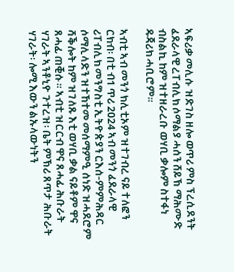ኣፍሪቃ መሊሱ ዝድገስ ዘሎ ወጥሪ ምስ ፕረሲደንት ፈደራላዊ ረፐብሊክ ሶማልያ ሓሰን ሸይኽ ማሕሙድ ብስልኪ ከም ዝተዘራረቡ ወሃቢ ቃሎም ስተፋነ ዱጃሪክ ሓቢሮም።

ኣብቲ ኣብ መንጎ ክሊቲኦም ዝተገብረ ናይ ተለፎን ርክብ፡ በቲ ብ1 ጥሪ 2024 ኣብ መንጎ ፈደራላዊ ሪፐብሊክ መንግስቲ ኢትዮጵያን ርእሰ-ምምሕዳር ሶማሊላድን ዝተኸተመ መሰማምዒ ሰነድ ዝሓደሮም ሻቕሎት ከም ዝገለጹ እቲ ወሃቢ ቃል ናይቶም ዋና ጸሓፊ ጠቒሱ። ኣብቲ ዝርርብ ዋና ጸሓፊ ሕቡራት ሃገራት ኣንቶኒዮ ጉተረዝ፡ ቤት ምኽሪ ጸጥታ ሕቡራት ሃገራት፡ ሎሚ እውን ልኡላውነትን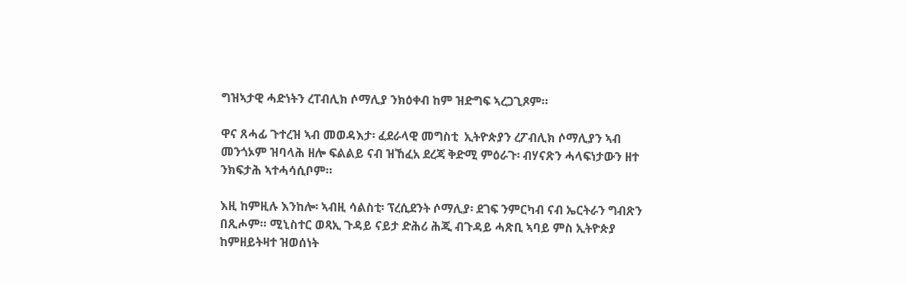ግዝኣታዊ ሓድነትን ረፐብሊክ ሶማሊያ ንክዕቀብ ከም ዝድግፍ ኣረጋጊጾም።

ዋና ጸሓፊ ጉተረዝ ኣብ መወዳእታ፡ ፈደራላዊ መግስቲ  ኢትዮጵያን ረፖብሊክ ሶማሊያን ኣብ መንጎኦም ዝባላሕ ዘሎ ፍልልይ ናብ ዝኸፈአ ደረጃ ቅድሚ ምዕራጉ፡ ብሃናጽን ሓላፍነታውን ዘተ ንክፍታሕ ኣተሓሳሲቦም።

እዚ ከምዚሉ እንከሎ፡ ኣብዚ ሳልስቲ፡ ፕረሲደንት ሶማሊያ፡ ደገፍ ንምርካብ ናብ ኤርትራን ግብጽን በጺሖም። ሚኒስተር ወጻኢ ጉዳይ ናይታ ድሕሪ ሕጂ ብጉዳይ ሓጽቢ ኣባይ ምስ ኢትዮጵያ ከምዘይትዛተ ዝወሰነት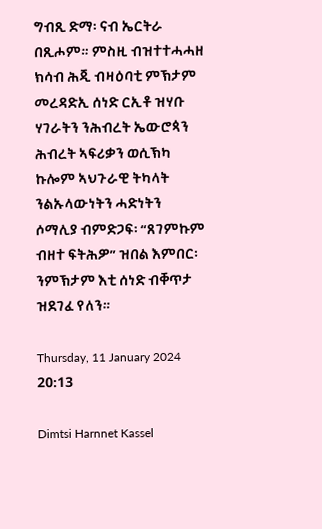ግብጺ ድማ፡ ናብ ኤርትራ በጺሖም። ምስዚ ብዝተተሓሓዘ ክሳብ ሕጂ ብዛዕባቲ ምኽታም መረዳድኢ ሰነድ ርኢቶ ዝሃቡ ሃገራትን ንሕብረት ኤውሮጳን ሕብረት ኣፍሪቃን ወሲኽካ ኩሎም ኣህጉራዊ ትካላት ንልኡላውነትን ሓድነትን ሶማሊያ ብምድጋፍ፡ “ጸገምኩም ብዘተ ፍትሕዎ” ዝበል እምበር፡  ንምኽታም እቲ ሰነድ ብቐጥታ ዝደገፈ የለን።

Thursday, 11 January 2024 20:13

Dimtsi Harnnet Kassel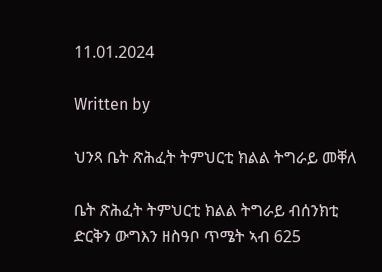11.01.2024

Written by

ህንጻ ቤት ጽሕፈት ትምህርቲ ክልል ትግራይ መቐለ

ቤት ጽሕፈት ትምህርቲ ክልል ትግራይ ብሰንክቲ ድርቅን ውግእን ዘስዓቦ ጥሜት ኣብ 625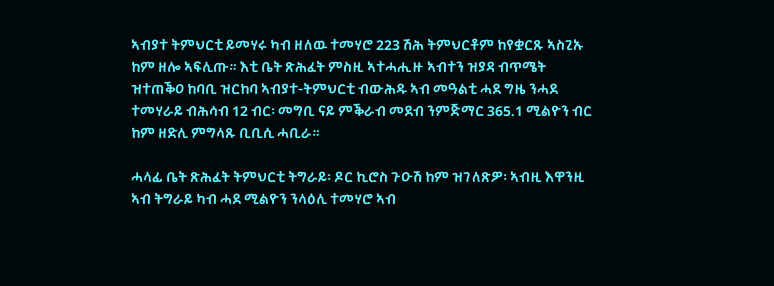ኣብያተ ትምህርቲ ይመሃሩ ካብ ዘለዉ ተመሃሮ 223 ሽሕ ትምህርቶም ከየቋርጹ ኣስጊኡ ከም ዘሎ ኣፍሊጡ። እቲ ቤት ጽሕፈት ምስዚ ኣተሓሒዙ ኣብተን ዝያዳ ብጥሜት ዝተጠቕዐ ከባቢ ዝርከባ ኣብያተ-ትምህርቲ ብውሕዱ ኣብ መዓልቲ ሓደ ግዜ ንሓደ ተመሃራይ ብሕሳብ 12 ብር፡ መግቢ ናይ ምቕራብ መደብ ንምጅማር 365.1 ሚልዮን ብር ከም ዘድሊ ምግላጹ ቢቢሲ ሓቢራ።

ሓላፊ ቤት ጽሕፈት ትምህርቲ ትግራይ፡ ዶር ኪሮስ ጉዑሽ ከም ዝገለጽዎ፡ ኣብዚ እዋንዚ ኣብ ትግራይ ካብ ሓደ ሚልዮን ንላዕሊ ተመሃሮ ኣብ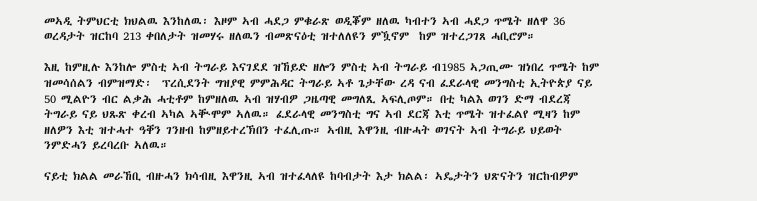መኣዲ ትምህርቲ ክህልዉ እንከለዉ፡ እዞም ኣብ ሓደጋ ምቁራጽ ወዲቖም ዘለዉ ካብተን ኣብ ሓደጋ ጥሜት ዘለዋ 36 ወረዳታት ዝርከባ 213 ቀበለታት ዝመሃሩ ዘለዉን ብመጽናዕቲ ዝተለለዩን ምዃኖም  ከም ዝተረጋገጸ ሓቢሮም።

እዚ ከምዚሉ እንከሎ ምስቲ ኣብ ትግራይ እናገደደ ዝኸይድ ዘሎን ምስቲ ኣብ ትግራይ ብ1985 ኣጋጢሙ ዝነበረ ጥሜት ከም ዝመሳሰልን ብምዝማድ፡  ፕረሲደንት ግዝያዊ ምምሕዳር ትግራይ ኣቶ ጌታቸው ረዳ ናብ ፈደራላዊ መንግስቲ ኢትዮጵያ ናይ 50 ሚልዮን ብር ልቃሕ ሓቲቶም ከምዘለዉ ኣብ ዝሃብዎ ጋዜጣዊ መግለጺ ኣፍሊጦም። በቲ ካልእ ወገን ድማ ብደረጃ ትግራይ ናይ ህጹጽ ቀረብ ኣካል ኣቚሞም ኣለዉ። ፈደራላዊ መንግስቲ ግና ኣብ ደርጃ እቲ ጥሜት ዝተፈልየ ሚዛን ከም ዘለዎን እቲ ዝተሓተ ዓቐን ገንዘብ ከምዘይተረኽበን ተፈሊጡ። ኣብዚ እዋንዚ ብዙሓት ወገናት ኣብ ትግራይ ህይወት ንምድሓን ይረባረቡ ኣለዉ።

ናይቲ ክልል መራኸቢ ብዙሓን ክሳብዚ እዋንዚ ኣብ ዝተፈላለዩ ከባብታት እታ ክልል፡ ኣዴታትን ህጽናትን ዝርከብዎም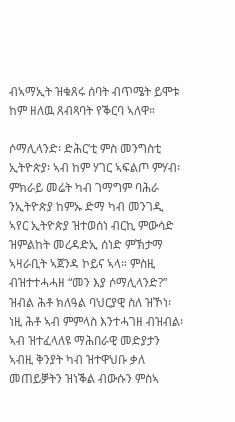ብኣማኢት ዝቁጸሩ ሰባት ብጥሜት ይሞቱ ከም ዘለዉ ጸብጻባት የቕርባ ኣለዋ።

ሶማሊላንድ፡ ድሕር’ቲ ምስ መንግስቲ ኢትዮጵያ፡ ኣብ ከም ሃገር ኣፍልጦ ምሃብ፡ ምክራይ መሬት ካብ ገማግም ባሕራ ንኢትዮጵያ ከምኡ ድማ ካብ መንገዲ ኣየር ኢትዮጵያ ዝተወሰነ ብርኪ ምውሳድ ዝምልከት መረዳድኢ ሰነድ ምኽታማ ኣዛራቢት ኣጀንዳ ኮይና ኣላ። ምስዚ ብዝተተሓሓዘ “መን እያ ሶማሊላንድ?” ዝብል ሕቶ ክለዓል ባህርያዊ ስለ ዝኾነ፡ ነዚ ሕቶ ኣብ ምምላስ እንተሓገዘ ብዝብል፡ ኣብ ዝተፈላለዩ ማሕበራዊ መድያታን ኣብዚ ቅንያት ካብ ዝተዋህቡ ቃለ መጠይቓትን ዝነቕል ብውሱን ምስኣ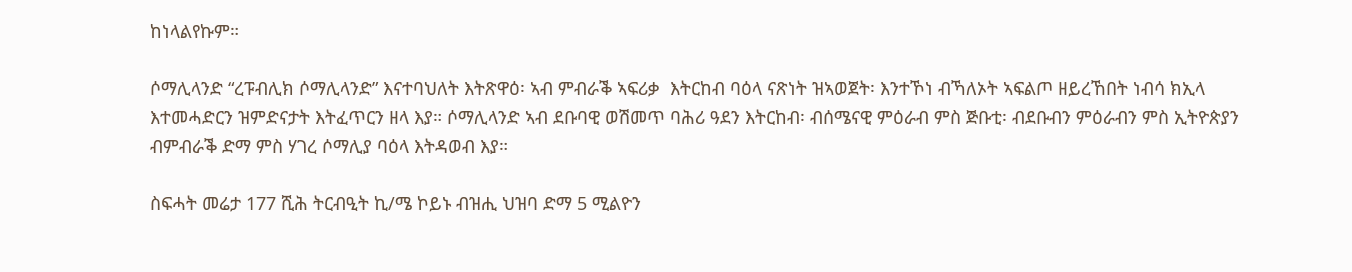ከነላልየኩም።

ሶማሊላንድ “ረፑብሊክ ሶማሊላንድ” እናተባህለት እትጽዋዕ፡ ኣብ ምብራቕ ኣፍሪቃ  እትርከብ ባዕላ ናጽነት ዝኣወጀት፡ እንተኾነ ብኻለኦት ኣፍልጦ ዘይረኸበት ነብሳ ክኢላ እተመሓድርን ዝምድናታት እትፈጥርን ዘላ እያ። ሶማሊላንድ ኣብ ደቡባዊ ወሽመጥ ባሕሪ ዓደን እትርከብ፡ ብሰሜናዊ ምዕራብ ምስ ጅቡቲ፡ ብደቡብን ምዕራብን ምስ ኢትዮጵያን ብምብራቕ ድማ ምስ ሃገረ ሶማሊያ ባዕላ እትዳወብ እያ።

ስፍሓት መሬታ 177 ሺሕ ትርብዒት ኪ/ሜ ኮይኑ ብዝሒ ህዝባ ድማ 5 ሚልዮን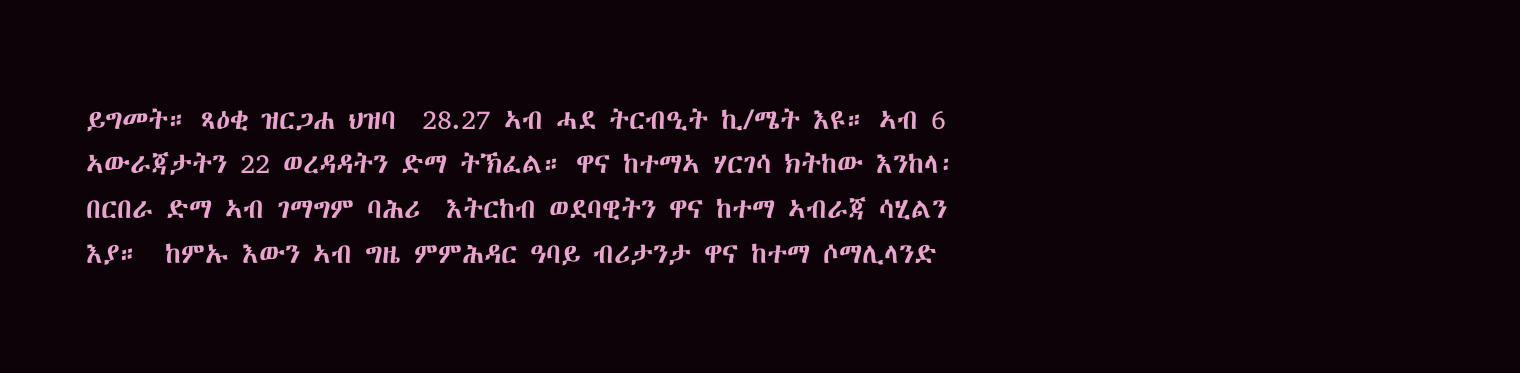ይግመት። ጻዕቂ ዝርጋሐ ህዝባ  28.27 ኣብ ሓደ ትርብዒት ኪ/ሜት እዩ። ኣብ 6 ኣውራጃታትን 22 ወረዳዳትን ድማ ትኽፈል። ዋና ከተማኣ ሃርገሳ ክትከው እንከላ፡ በርበራ ድማ ኣብ ገማግም ባሕሪ  እትርከብ ወደባዊትን ዋና ከተማ ኣብራጃ ሳሂልን እያ።  ከምኡ እውን ኣብ ግዜ ምምሕዳር ዓባይ ብሪታንታ ዋና ከተማ ሶማሊላንድ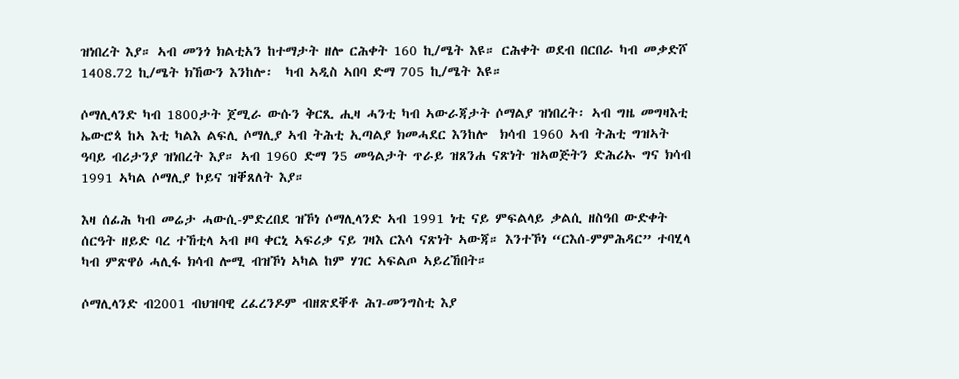ዝነበረት እያ። ኣብ መንጎ ክልቲአን ከተማታት ዘሎ ርሕቀት 160 ኪ/ሜት እዩ። ርሕቀት ወደብ በርበራ ካብ መቃድሾ 1408.72 ኪ/ሜት ክኸውን እንከሎ፡  ካብ ኣዲስ ኣበባ ድማ 705 ኪ/ሜት እዩ።

ሶማሊላንድ ካብ 1800ታት ጀሚራ ውሱን ቅርጺ ሒዛ ሓንቲ ካብ ኣውራጃታት ሶማልያ ዝነበረት፡ ኣብ ግዜ መግዛእቲ ኤውሮጳ ከኣ እቲ ካልእ ልፍሊ ሶማሊያ ኣብ ትሕቲ ኢጣልያ ክመሓደር እንከሎ  ክሳብ 1960 ኣብ ትሕቲ ግዝኣት ዓባይ ብሪታንያ ዝነበረት እያ። ኣብ 1960 ድማ ን5 መዓልታት ጥራይ ዝጸንሐ ናጽነት ዝኣወጅትን ድሕሪኡ ግና ክሳብ 1991 ኣካል ሶማሊያ ኮይና ዝቐጸለት እያ።

እዛ ሰፊሕ ካብ መሬታ ሓውሲ-ምድረበደ ዝኾነ ሶማሊላንድ ኣብ 1991 ነቲ ናይ ምፍልላይ ቃልሲ ዘስዓበ ውድቀት ሰርዓት ዘይድ ባረ ተኸቲላ ኣብ ዞባ ቀርኒ ኣፍሪቃ ናይ ገዛእ ርእሳ ናጽነት ኣውጃ። እንተኾነ “ርእሰ-ምምሕዳር” ተባሂላ ካብ ምጽዋዕ ሓሊፋ ክሳብ ሎሚ ብዝኾነ ኣካል ከም ሃገር ኣፍልጦ ኣይረኸበት።

ሶማሊላንድ ብ2001 ብህዝባዊ ረፈረንዶም ብዘጽደቐቶ ሕገ-መንግስቲ እያ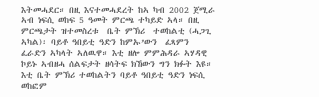እትመሓደር። በዚ እናተመሓደረት ከኣ ካብ 2002 ጀሚራ ኣብ ነፍሲ ወከፍ 5 ዓመት ምርጫ ተካይድ ኣላ። በዚ ምርጫታት ዝተመስረቱ  ቤት ምኽሪ  ተወከልቲ (ሓጋጊ ኣካል)፡ ባይቶ ዓበይቲ ዓድን ከምኡ’ውን  ፈጻምን ፈራድን ኣካላት ኣለዉዋ። እቲ ዘሎ ምምሕዳራ ኣሃዳዊ ኮይኑ ኣብዘሓ ሰልፍታት ዘሳትፍ ክኸውን ግን ክፉት እዩ። እቲ ቤት ምኽሪ ተወከልትን ባይቶ ዓበይቲ ዓድን ነፍሲ ወከፎም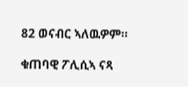82 ወናብር ኣለዉዎም።

ቁጠባዊ ፖሊሲኣ ናጻ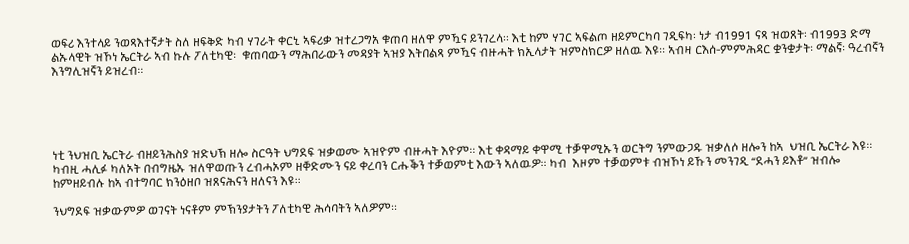ወፍሪ እንተላይ ንወጻእተኛታት ስለ ዘፍቅድ ካብ ሃገራት ቀርኒ ኣፍሪቃ ዝተረጋግአ ቁጠባ ዘለዋ ምዃና ይንገረላ። እቲ ከም ሃገር ኣፍልጦ ዘይምርካባ ገዲፍካ፡ ነታ ብ1991 ናጻ ዝወጸት፡ ብ1993 ድማ ልኡላዊት ዝኾነ ኤርትራ ኣብ ኩሉ ፖለቲካዊ፡  ቁጠባውን ማሕበራውን መዳያት ኣዝያ እትበልጻ ምዃና ብዙሓት ክኢላታት ዝምስክርዎ ዘለዉ እዩ። ኣብዛ ርእሰ-ምምሕዳር ቋንቋታት፡ ማልኛ፡ ዓረብኛን እንግሊዝኛን ይዝረብ።





ነቲ ንህዝቢ ኤርትራ ብዘይንሕስያ ዝድህኽ ዘሎ ስርዓት ህግደፍ ዝቃወሙ ኣዝዮም ብዙሓት እዮም። እቲ ቀዳማይ ቀዋሚ ተቓዋሚኡን ወርትግ ንምውጋዱ ዝቃለሶ ዘሎን ከኣ  ህዝቢ ኤርትራ እዩ። ካብዚ ሓሊፉ ካለኦት በብግዜኡ ዝለዋወጡን ረብሓኦም ዘቐድሙን ናይ ቀረባን ርሑቕን ተቓወምቲ እውን ኣለዉዎ። ካብ  እዞም ተቓወምቱ ብዝኾነ ይኹን መንገዲ “ደሓን ይእቶ” ዝብሎ ከምዘይብሉ ከኣ ብተግባር ክንዕዘቦ ዝጸናሕናን ዘለናን እዩ።

ንህግደፍ ዝቃውምዎ ወገናት ነናቶም ምኽንያታትን ፖለቲካዊ ሕሳባትን ኣለዎም።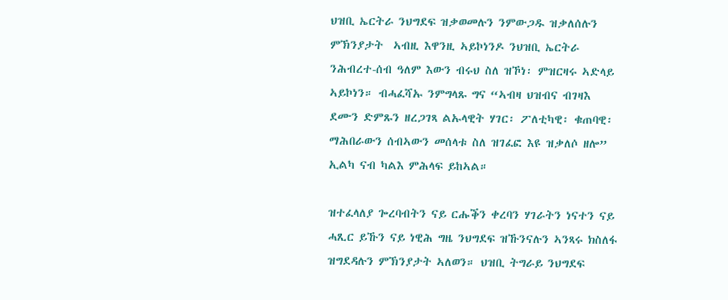ህዝቢ ኤርትራ ንህግደፍ ዝቃወመሉን ንምውጋዱ ዝቃለሰሉን ምኽንያታት  ኣብዚ እዋንዚ ኣይኮነንዶ ንህዝቢ ኤርትራ ንሕብረተ-ሰብ ዓለም እውን ብሩህ ስለ ዝኾነ፡ ምዝርዛሩ ኣድላይ ኣይኮነን። ብሓፈሻኡ ንምግላጹ ግና “ኣብዛ ህዝብና ብገዛእ  ደሙን ድምጹን ዘረጋገጻ ልኡላዊት ሃገር፡ ፖለቲካዊ፡ ቁጠባዊ፡ ማሕበራውን ሰብኣውን መሰላቱ ስለ ዝገፈፎ እዩ ዝቃለሶ ዘሎ” ኢልካ ናብ ካልእ ምሕላፍ ይከኣል።

ዝተፈላለያ ጐረባብትን ናይ ርሑቕን ቀረባን ሃገራትን ነናተን ናይ ሓጺር ይኹን ናይ ነዊሕ ግዜ ንህግደፍ ዝኹንናሉን ኣንጻሩ ክስለፋ ዝግደዳሉን ምኽንያታት ኣለወን። ህዝቢ ትግራይ ንህግደፍ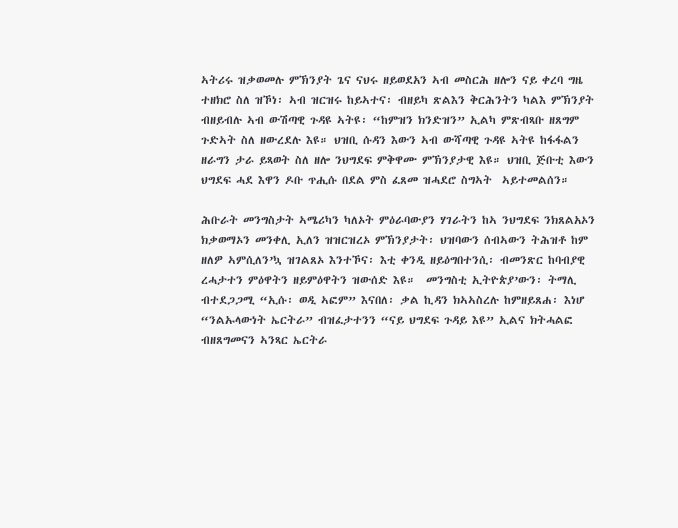ኣትሪሩ ዝቃወመሉ ምኽንያት ጌና ናህሩ ዘይወደአን ኣብ መስርሕ ዘሎን ናይ ቀረባ ግዜ ተዘክሮ ስለ ዝኾነ፡ ኣብ ዝርዝሩ ከይኣተና፡ ብዘይካ ጽልእን ቅርሕንትን ካልእ ምኽንያት ብዘይብሉ ኣብ ውሽጣዊ ጉዳዩ ኣትዩ፡ “ከምዝን ክንድዝን” ኢልካ ምጽብጻቡ ዘጸግም ጉድኣት ስለ ዘውረደሉ እዩ። ህዝቢ ሱዳን እውን ኣብ ውሻጣዊ ጉዳዩ ኣትዩ ከፋፋልን ዘራግን ታራ ይጻወት ስለ ዘሎ ንህግደፍ ምቅዋሙ ምኽንያታዊ እዩ። ህዝቢ ጅቡቲ እውን ህግደፍ ሓደ እዋን ዶቡ ጥሒሱ በደል ምስ ፈጸመ ዝሓደሮ ስግኣት  ኣይተመልሰን።

ሕቡራት መንግስታት ኣሜሪካን ካለኦት ምዕራባውያን ሃገራትን ከኣ ንህግደፍ ንክጸልአኦን ክቃወማኦን መንቀሊ ኢለን ዝዝርዝረኦ ምኽንያታት፡ ህዝባውን ሰብኣውን ትሕዝቶ ከም ዘለዎ ኣምሲለን’ኳ ዝገልጸኦ እንተኾና፡ እቲ ቀንዲ ዘይዕግበተንሲ፡ ብመንጽር ከባብያዊ ረሓታተን ምዕዋትን ዘይምዕዋትን ዝውሰድ እዩ።  መንግስቲ ኢትዮጵያ’ውን፡ ትማሊ ብተደጋጋሚ “ኢሱ፡ ወዲ ኣፎም” እናበለ፡ ቃል ኪዳን ክኣኣስረሉ ከምዘይጸሐ፡ እነሆ “ንልኡላውነት ኤርትራ” ብዝፈታተንን “ናይ ህግደፍ ጉዳይ እዩ” ኢልና ክትሓልፎ ብዘጸግመናን ኣንጻር ኤርትራ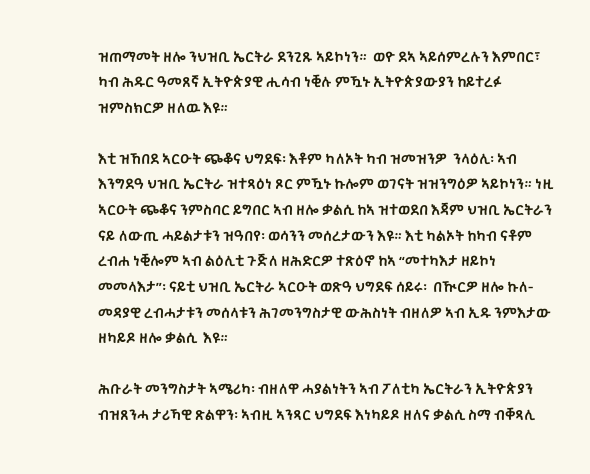ዝጠማመት ዘሎ ንህዝቢ ኤርትራ ደንጊጹ ኣይኮነን።  ወዮ ደኣ ኣይሰምረሉን እምበር፣ ካብ ሕዱር ዓመጸኛ ኢትዮጵያዊ ሒሳብ ነቒሉ ምዃኑ ኢትዮጵያውያን ከይተረፉ ዝምስክርዎ ዘለዉ እዩ።

እቲ ዝኸበደ ኣርዑት ጭቆና ህግደፍ፡ እቶም ካለኦት ካብ ዝመዝንዎ  ንላዕሊ፡ ኣብ እንግደዓ ህዝቢ ኤርትራ ዝተጻዕነ ጾር ምዃኑ ኩሎም ወገናት ዝዝንግዕዎ ኣይኮነን። ነዚ ኣርዑት ጭቆና ንምስባር ይግበር ኣብ ዘሎ ቃልሲ ከኣ ዝተወደበ እጃም ህዝቢ ኤርትራን ናይ ለውጢ ሓይልታቱን ዝዓበየ፡ ወሳንን መሰረታውን እዩ። እቲ ካልኦት ከካብ ናቶም ረብሐ ነቒሎም ኣብ ልዕሊቲ ጉጅለ ዘሕድርዎ ተጽዕኖ ከኣ “መተካእታ ዘይኮነ መመላእታ”፡ ናይቲ ህዝቢ ኤርትራ ኣርዑት ወጽዓ ህግደፍ ሰይሩ፡  በዂርዎ ዘሎ ኩለ-መዳያዊ ረብሓታቱን መሰላቱን ሕገመንግስታዊ ውሕስነት ብዘለዎ ኣብ ኢዱ ንምእታው ዘካይዶ ዘሎ ቃልሲ  እዩ።

ሕቡራት መንግስታት ኣሜሪካ፡ ብዘለዋ ሓያልነትን ኣብ ፖለቲካ ኤርትራን ኢትዮጵያን  ብዝጸንሓ ታሪኻዊ ጽልዋን፡ ኣብዚ ኣንጻር ህግደፍ እነካይዶ ዘለና ቃልሲ ስማ ብቐጻሊ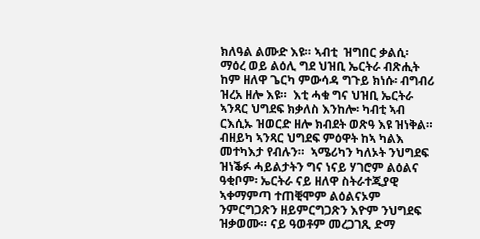ክለዓል ልሙድ እዩ። ኣብቲ  ዝግበር ቃልሲ፡ ማዕረ ወይ ልዕሊ ግደ ህዝቢ ኤርትራ ብጽሒት ከም ዘለዋ ጌርካ ምውሳዳ ግጉይ ክነሱ፡ ብግብሪ   ዝረአ ዘሎ እዩ።  እቲ ሓቁ ግና ህዝቢ ኤርትራ ኣንጻር ህግደፍ ክቃለስ እንከሎ፡ ካብቲ ኣብ ርእሲኡ ዝወርድ ዘሎ ክብደት ወጽዓ እዩ ዝነቅል። ብዘይካ ኣንጻር ህግደፍ ምዕዋት ከኣ ካልእ መተካእታ የብሉን።  ኣሜሪካን ካለኦት ንህግደፍ ዝነቕፉ ሓይልታትን ግና ነናይ ሃገሮም ልዕልና ዓቂቦም፡ ኤርትራ ናይ ዘለዋ ስትራተጂያዊ ኣቀማምጣ ተጠቒሞም ልዕልናኦም ንምርግጋጽን ዘይምርግጋጽን እዮም ንህግደፍ ዝቃወሙ። ናይ ዓወቶም መረጋገጺ ድማ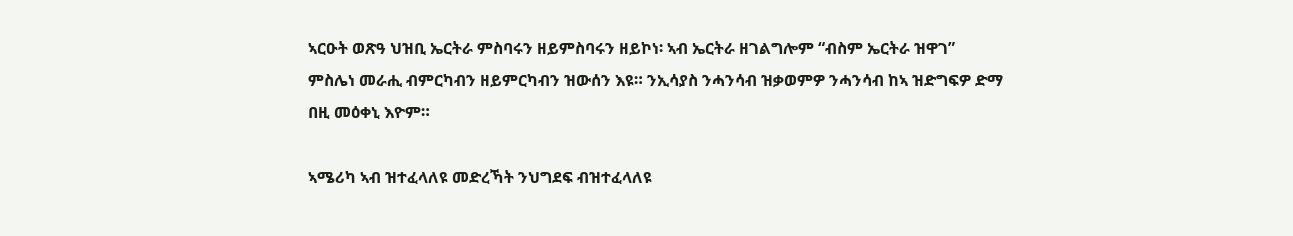ኣርዑት ወጽዓ ህዝቢ ኤርትራ ምስባሩን ዘይምስባሩን ዘይኮነ፡ ኣብ ኤርትራ ዘገልግሎም “ብስም ኤርትራ ዝዋገ” ምስሌነ መራሒ ብምርካብን ዘይምርካብን ዝውሰን እዩ። ንኢሳያስ ንሓንሳብ ዝቃወምዎ ንሓንሳብ ከኣ ዝድግፍዎ ድማ በዚ መዕቀኒ እዮም።

ኣሜሪካ ኣብ ዝተፈላለዩ መድረኻት ንህግደፍ ብዝተፈላለዩ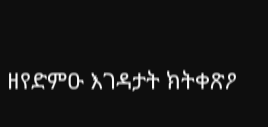ዘየድምዑ እገዳታት ክትቀጽዖ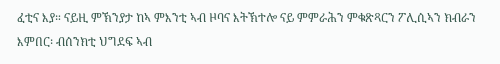ፈቲና እያ። ናይዚ ምኽንያታ ከኣ ምእንቲ ኣብ ዞባና እትኽተሎ ናይ ምምራሕን ምቁጽጻርን ፖሊሲኣን ክብራን እምበር፡ ብሰንክቲ ህግደፍ ኣብ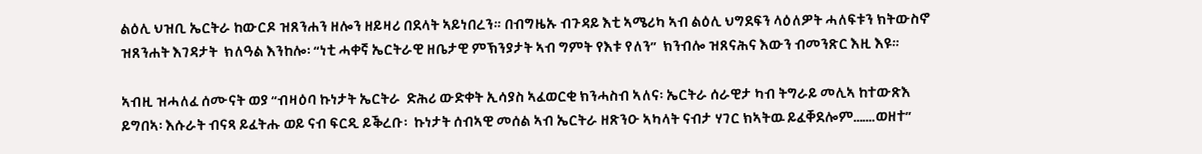ልዕሊ ህዝቢ ኤርትራ ከውርዶ ዝጸንሐን ዘሎን ዘይዛሪ በደላት ኣይነበረን። በብግዜኡ ብጉዳይ እቲ ኣሜሪካ ኣብ ልዕሊ ህግደፍን ላዕለዎት ሓለፍቱን ክትውስኖ ዝጸንሐት እገዳታት  ክለዓል እንከሎ፡ “ነቲ ሓቀኛ ኤርትራዊ ዘቤታዊ ምኽንያታት ኣብ ግምት የእቱ የለን”  ክንብሎ ዝጸናሕና እውን ብመንጽር እዚ እዩ።

ኣብዚ ዝሓለፈ ሰሙናት ወያ “ብዛዕባ ኩነታት ኤርትራ  ድሕሪ ውድቀት ኢሳያስ ኣፈወርቂ ክንሓስብ ኣለና፡ ኤርትራ ሰራዊታ ካብ ትግራይ መሊኣ ከተውጽእ ይግበኣ፡ እሱራት ብናጻ ይፈትሑ ወይ ናብ ፍርዲ ይቕረቡ፡  ኩነታት ሰብኣዊ መሰል ኣብ ኤርትራ ዘጽንዑ ኣካላት ናብታ ሃገር ክኣትዉ ይፈቐደሎም…….ወዘተ”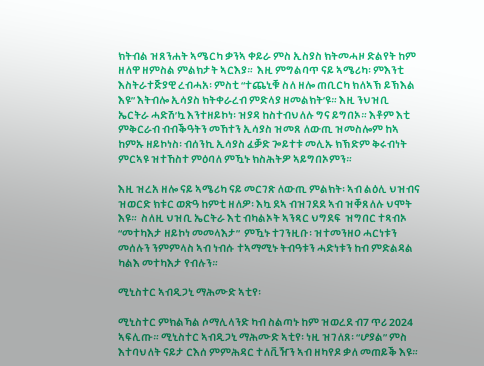ክትብል ዝጸንሐት ኣሜርካ ቃንኣ ቀይራ ምስ ኢስያስ ክትመሓዞ ድልየት ከም ዘለዋ ዘምስል ምልክታት ኣርእያ።  እዚ ምግልባጥ ናይ ኣሜሪካ፡ ምእንቲ እስትራተጅያዊ ረብሓአ፡ ምስቲ “ተጨኒቑ ስለ ዘሎ ጠቢርካ ክለኣኽ ይኽእል እዩ” እትብሎ ኢሳያስ ክትቀራረብ ምድላያ ዘመልክት’ዩ። እዚ ንህዝቢ ኤርትራ ሓድሽ’ኳ እንተዘይኮነ፡ ዝያዳ ከስተብህለሉ ግና ይግበኦ። እቶም እቲ ምቅርራብ ብብቕዓትን መኸተን ኢሳያስ ዝመጸ ለውጢ ዝመስሎም ከኣ ከምኡ ዘይኮነስ፡ ብሰንኪ ኢሳያስ ፈቓድ ጐይተቱ መሊኡ ክኽድም ቅሩብነት ምርኣዩ ዝተኸስተ ምዕባለ ምዃኑ ክስሕትዎ ኣይግበኦምን።

እዚ ዝረአ ዘሎ ናይ ኣሜሪካ ናይ መርገጽ ለውጢ ምልክት፡ ኣብ ልዕሊ ህዝብና  ዝወርድ ክቱር ወጽዓ ከምቲ ዘለዎ፡ እኳ ደኣ ብዝገደደ ኣብ ዝቐጸለሉ ህሞት እዩ።  ስለዚ ህዝቢ ኤርትራ እቲ ብካልኦት ኣንጻር ህግደፍ  ዝግበር ተጻብኦ “መተካእታ ዘይኮነ መመላእታ”  ምዃኑ ተገንዚቡ፡ ዝተመንዘዐ ሓርነቱን መሰሉን ንምምላስ ኣብ ነብሱ ተኣማሚኑ ትብዓቱን ሓድነቱን ከብ ምድልዳል ካልእ መተካእታ የብሉን።

ሚኒስተር ኣብዲጋኒ ማሕሙድ ኣቲየ፡

ሚኒስተር ምክልኻል ሶማሊላንድ ካብ ስልጣኑ ከም ዝወረደ ብ7 ጥሪ 2024 ኣፍሊጡ። ሚኒስተር ኣብዲጋኒ ማሕሙድ ኣቲየ፡ ነዚ ዝገለጸ፡ “ሆያል” ምስ እተባህለት ናይታ ርእሰ ምምሕዳር ተለቪዥን ኣብ ዘካየዶ ቃለ መጠይቕ እዩ።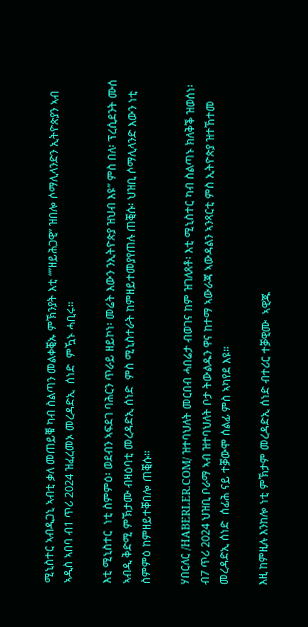ሚኒስተር ኣብዲጋኒ ኣብቲ ቃለ መጠይቑ ካብ ስልጣን መልቀቒኡ ምኽንያት እቲ “”ዘይሕጋዊ” ዝበሎ ሶማሊላንድን ኢትዮጵያን ኣብ ኣዲስ ኣበባ ብ1 ጥሪ 2024 ዝፈረመኦ መረዳድኢ  ሰነድ  ምዃኑ ሓቢሩ።

እቲ ሚኒስተር  ነቲ ስምምዕ፡ ወደብን ኣፍደገ ባሕርን ጥራይ ዘይኮነ፡ መሬት እውን ንኢትዮጵያ ዝህብ እዩ” ምስ በለ፡ ፕረሲደንት ሙሰ ኣብዲ ቅድሚ ምኽታሙ ብዛዕባቲ መረዳድኢ ሰነድ  ምስ ሚኒስተራት ከምዘይተመያየጠሉ ጠቒሱ፡ ህዝቢ ሶማሊላንድ እውን ነቲ ስምምዕ ከምዘይተቐበሎ ጠቒሱ።

ሃበርለር /HABERLER.COM/ ዝተባህለት መርበብ ሓበሬታ ብወገና ከም ዝገለጸቶ፡ እቲ ሚኒስተር ካብ ስልጣኑ ክለቅቕ ዝወሰነ፡ ብ7 ጥሪ 2024 ህዝቢ ቦራማ ኣብ ዝተባህለት ቦታ ትውልዱን ዋና ከተማ ኣውራጃ ኣውዳልን ኣንጻርቲ ምስ ኢትዮጵያ ዝተኸተመ መረዳድኢ ሰነድ  ሰፊሕ ናይ ተቓውሞ ሰልፊ ምስ ኣካየደ እዩ።

እዚ ከምዚሉ እንከሎ ነቲ ምኽታም መረዳድኢ ሰነድ ብተሪር ተቓዊሙ  ኣዊጁ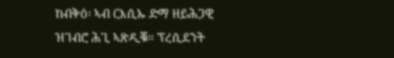ከብቅዕ፡ ኣብ ርእሲኡ ድማ ዘይሕጋዊ ዝገብሮ ሕጊ ኣጽዲቑ። ፕረሲደንት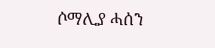ሶማሊያ ሓሰን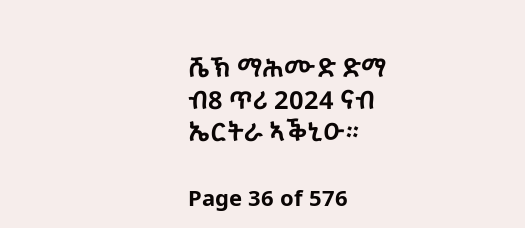ሼኽ ማሕሙድ ድማ ብ8 ጥሪ 2024 ናብ ኤርትራ ኣቕኒዑ።

Page 36 of 576